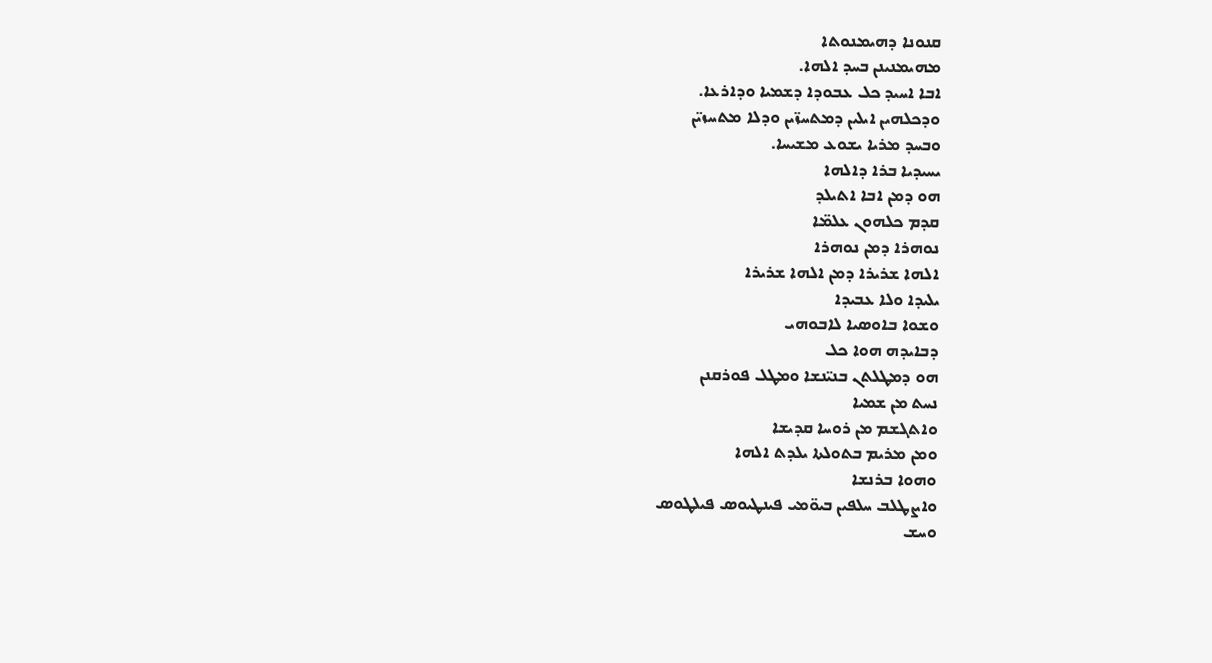ܩܢܘܢܐ ܕܗܝܡܢܘܬܐ
ܡܗܝܡܢܝܢܢ ܒܚܕ ܐܠܗܐ.
ܐܒܐ ܐܚܝܕ ܟܠ ܥܒܘܕܐ ܕܫܡܝܐ ܘܕܐܪܥܐ.
ܘܕܟܠܗܝܢ ܐܝܠܝܢ ܕܡܬܚܙ̈ܝܢ ܘܕܠܐ ܡܬܚܙܝ̈ܢ
ܘܒܚܕ ܡܪܝܐ ܝܫܘܥ ܡܫܝܚܐ.
ܝܚܝܕܝܐ ܒܪܐ ܕܐܠܗܐ
ܗܘ ܕܡܢ ܐܒܐ ܐܬܝܠܕ
ܩܕܡ ܟܠܗܘܢ ܥܠܡ̈ܐ
ܢܘܗܪܐ ܕܡܢ ܢܘܗܪܐ
ܐܠܗܐ ܫܪܝܪܐ ܕܡܢ ܐܠܗܐ ܫܪܝܪܐ
ܝܠܝܕܐ ܘܠܐ ܥܒܝܕܐ
ܘܫܘܐ ܒܐܘܣܝܐ ܠܐܒܘܗܝ
ܕܒܐܝܕܗ ܗܘܐ ܟܠ
ܗܘ ܕܡܛܠܬܢ ܒܢܝ̈ܢܫܐ ܘܡܛܠ ܦܘܪܩܢܢ
ܢܚܬ ܡܢ ܫܡܝܐ
ܘܐܬܓܫܡ ܡܢ ܪܘܚܐ ܩܕܝܫܐ
ܘܡܢ ܡܪܝܡ ܒܬܘܠܬܐ ܝܠܕܬ ܐܠܗܐ
ܘܗܘܐ ܒܪܢܫܐ
ܘܐܨܛܠܒ ܚܠܦܝܢ ܒܝܘ̈ܡܝ ܦܝܢܛܝܘܣ ܦܝܠܛܘܣ
ܘܚܫ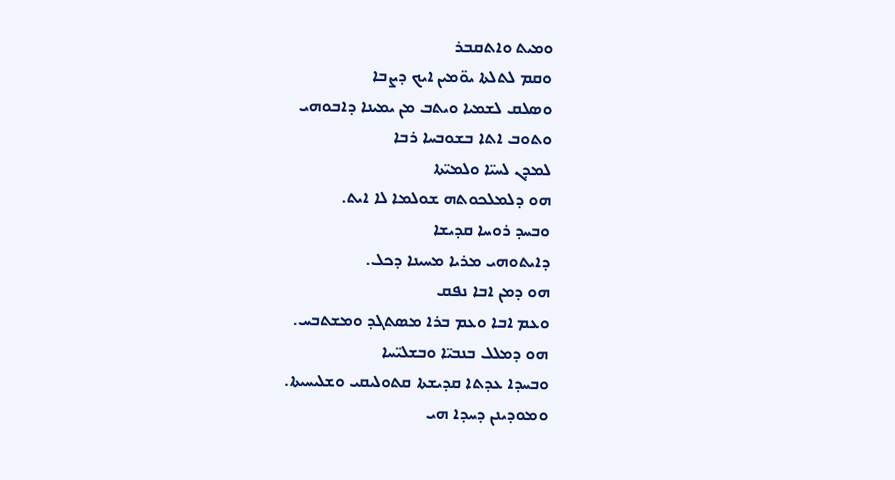ܘܡܝܬ ܘܐܬܩܒܪ
ܘܩܡ ܠܬܠܬܐ ܝܘ̈ܡܝܢ ܐܝܟ ܕܨܒܐ
ܘܣܠܩ ܠܫܡܝܐ ܘܝܬܒ ܡܢ ܝܡܝܢܐ ܕܐܒܘܗܝ
ܘܬܘܒ ܐܬܐ ܒܫܘܒܚܐ ܪܒܐ
ܠܡܕܢ ܠܚܝ̈ܐ ܘܠܡܝ̈ܬܐ
ܗܘ ܕܠܡܠܟܘܬܗ ܫܘܠܡܐ ܠܐ ܐܝܬ.
ܘܒܚܕ ܪܘܚܐ ܩܕܝܫܐ
ܕܐܝܬܘܗܝ ܡܪܝܐ ܡܚܝܢܐ ܕܟܠ.
ܗܘ ܕܡܢ ܐܒܐ ܢܦܩ
ܘܥܡ ܐܒܐ ܘܥܡ ܒܪܐ ܡܣܬܓܕ ܘܡܫܬܒܚ.
ܗܘ ܕܡܠܠ ܒܢܒܝ̈ܐ ܘܒܫܠܝ̈ܚܐ
ܘܒܚܕܐ ܥܕܬܐ ܩܕܝܫܬܐ ܩܬܘܠܝܩܝ ܘܫܠܝܚܝܬܐ.
ܘܡܘܕܝܢܢ ܕܚܕܐ ܗܝ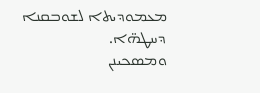ܡܥܡܘܕܝܬܐ ܠܫܘܒܩܢܐ ܕܚܛܗ̈ܐ.
ܘܡܣܟܝܢܢ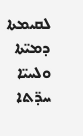ܠܩܝܡܬܐ ܕܡܝ̈ܬܐ
ܘܠܚܝ̈ܐ ܚܕ̈ܬܐ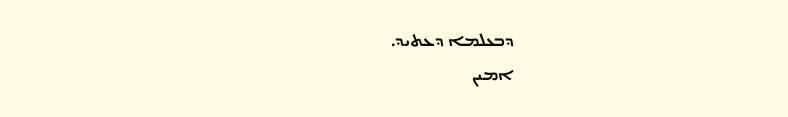ܕܒܥܠܡܐ ܕܥܬܝܕ.
ܐܡܝܢ